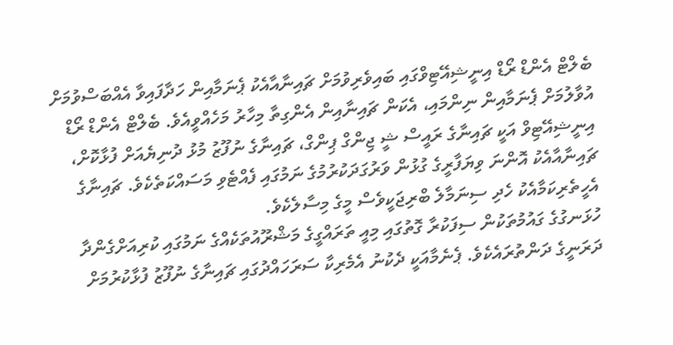ބެލްޓް އެންޑް ރޯޑް އިނީޝިއޭޓިވްގައި ބައިވެރިވުމަށް ޗައިނާއާއެކު ޕެނަމާއިން ހަދާފައިވާ އެއްބަސްވުމަށް އުވާލުމަށް ޕެނަމާއިން ނިންމައި، އެކަން ޗައިނާއިން އެންގިތާ މިހާރު މަހެއްވީއެވެ. ބެލްޓް އެންޑް ރޯޑް އިނީޝިއޭޓިވް އަކީ ޗައިނާގެ ރައީސް ޝީ ޖިންގް ޕިންގް، ޗައިނާގެ ނުފޫޒު މުޅު ދުނިޔެއަށް ފުޅާކޮށް، ޗައިނާއާއެކު އޮންނަ ވިޔަފާރީގެ ގުޅުން ވަރުގަދަކުރުމުގެ ނަމުގައި ފެއްޓެވި މަސައްކަތެކެވެ. ޗައިނާގެ އެހީތެރިކަމާއެކު ހެދި ސިނަމާލެ ބްރިޖަކީވެސް މީގެ މިސާލެކެވެ.
ހުޅަނގުގެ ގައުމުތަކުން ސިފަކުރާ ގޮތުގައި މިއީ ތަރައްގީގެ މަޝްރޫއުތަކެއްގެ ނަމުގައި ކުރިއަށްގެންދާ ދަރަނީގެ ދަންތުރައެކެވެ. ޕެނެމާއަކީ ދެކުނު އެމެރިކާ ސަރަހައްދުގައި ޗައިނާގެ ނުފޫޒު ފުޅާކުރުމަށް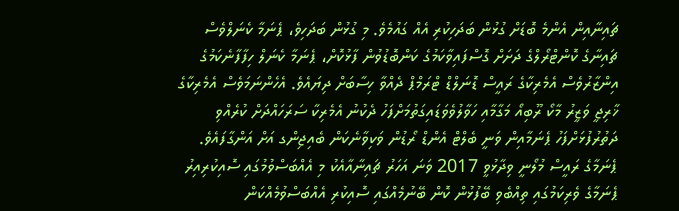ޗައިނާއިން އެންމެ ބޮޑަށް ގުޅުން ބަދަހިކުރި އެއް ގައުމެވެ. މި ގުޅުން ބަދަހިވެ، ޕެނަމާ ކެނަލްވެސް ޗައިނާގެ ކޮންޓްރޯލްގެ ދަށަށް ގޮސްފައިވާކަމުގެ ކަންބޮޑުވުން ފާޅުކޮށް، ޕެނަމާ ކެނަލް ހިފާފާނެކަމުގެ އިންޒާރުވެސް އެމެރިކާގެ ރައީސް ޑޮނަލްޑް ޓްރަމްޕް ދެއްވާ ހިސާބަށް ދިޔައެވެ. އެހެންނަމަވެސް އެމެރިކާގެ ޚާރިޖީ ވަޒީރު މާކޯ ރޫބިއޯ މަގާމާއި ހަވާލުވެވަޑައިގަތުމަށްފަހު ދެކުނު އެމެރިކާ ސަރަހައްދަށް ކުރެއްވި ދަތުރުފުޅަށްފަހު ޕެނަމާއިން ވަނީ ބެލްޓް އެންޑް ރޯޑުން ވަކިވާނެކަން ބެއިޖިންގ އަށް އަންގާފައެވެ.
ޕެނަމާގެ ރައީސް މުލޯނީ ވިދާޅުވީ 2017 ވަނަ އަހަރު ޗައިނާއާއެކު މި އެއްބަސްވުމުގައި ސޮއިކުރިއިރު ޕެނަމާގެ ވެރިކަމުގައި ތިއްބެވި ބޭފުޅުން ކޮން ބޭނުމެއްގައި ސޮއިކުރި އެއްބަސްވުމެއްކަން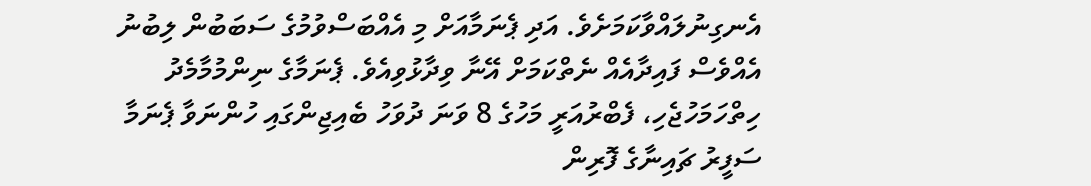އެނގިނުލައްވާކަމަށެވެ. އަދި ޕެނަމާއަށް މި އެއްބަސްވުމުގެ ސަބަބުން ލިބުނު އެއްވެސް ފައިދާއެއް ނެތްކަމަށް އޭނާ ވިދާޅުވިއެވެ. ޕެނަމާގެ ނިންމުމާމެދު ހިތްހަމަހުޖެހި، ފެބްރުއަރީ މަހުގެ 8 ވަނަ ދުވަހު ބެއިޖިންގައި ހުންނަވާ ޕެނަމާ ސަފީރު ޗައިނާގެ ފޮރިން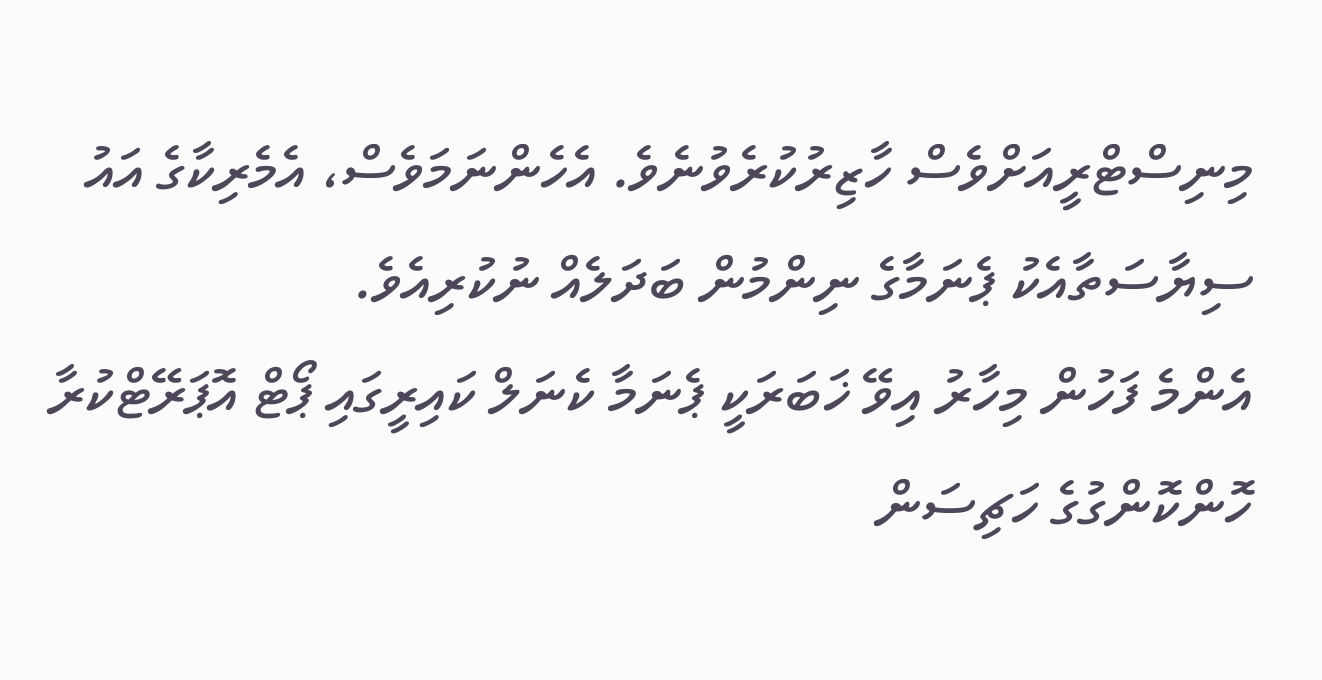މިނިސްޓްރީއަށްވެސް ހާޒިރުކުރެވުނެވެ. އެހެންނަމަވެސް، އެމެރިކާގެ އައު ސިޔާސަތާއެކު ޕެނަމާގެ ނިންމުން ބަދަލެއް ނުކުރިއެވެ.
އެންމެ ފަހުން މިހާރު އިވޭ ޚަބަރަކީ ޕެނަމާ ކެނަލް ކައިރީގައި ޕޯޓް އޮޕަރޭޓްކުރާ ހޮންކޮންގުގެ ހަޗިސަން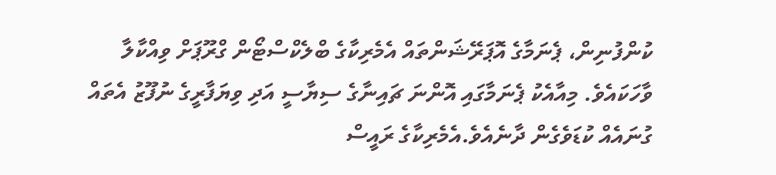ކުންފުނިން، ޕެނަމާގެ އޮޕަރޭޝަންތައް އެމެރިކާގެ ބްލެކްސްޓޯން ގްރޫޕަށް ވިއްކާލާ ވާހަކައެވެ. މިއާއެކު ޕެނަމާގައި އޮންނަ ޗައިނާގެ ސިޔާސީ އަދި ވިޔަފާރީގެ ނުފޫޒު އެތައް ގުނައެއް ކުޑަވެގެން ދާނެއެވެ.އެމެރިކާގެ ރައީސް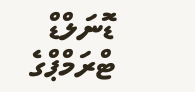ޑޮނަލްޑް ޓްރަމްޕްގެ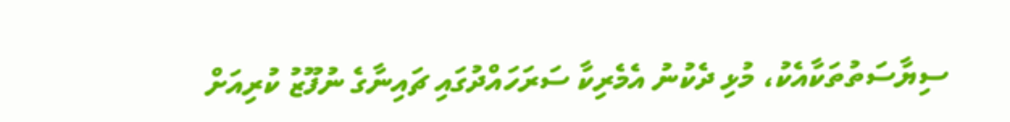ސިޔާސަތުތަކާއެކު، މުޅި ދެކުނު އެމެރިކާ ސަރަހައްދުގައި ޗައިނާގެ ނުފޫޒު ކުރިއަށް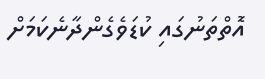އޮތްތަނުގައި ކުޑަވެގެންދާނެކަމަށް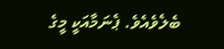ބެލެވެއެވެ. ޕެނަމާއަކީ މީގެ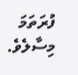ފުރަތަމަ މިސާލެވެ.